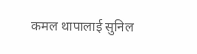कमल थापालाई सुनिल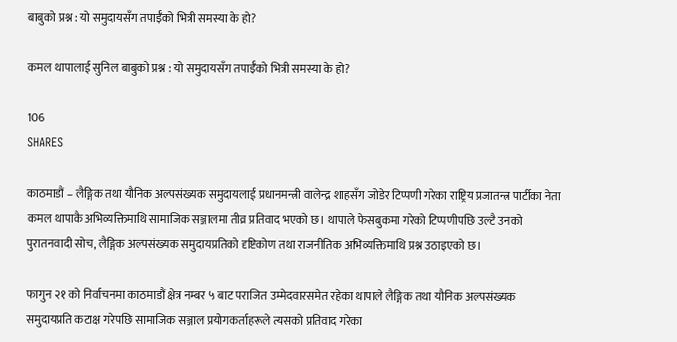बाबुको प्रश्न : यो समुदायसँग तपाईँको भित्री समस्या के हो?

कमल थापालाई सुनिल बाबुको प्रश्न : यो समुदायसँग तपाईँको भित्री समस्या के हो?

106
SHARES

काठमाडौं – लैङ्गिक तथा यौनिक अल्पसंख्यक समुदायलाई प्रधानमन्त्री वालेन्द्र शाहसँग जोडेर टिप्पणी गरेका राष्ट्रिय प्रजातन्त्र पार्टीका नेता कमल थापाकै अभिव्यक्तिमाथि सामाजिक सञ्जालमा तीव्र प्रतिवाद भएको छ। थापाले फेसबुकमा गरेको टिप्पणीपछि उल्टै उनको पुरातनवादी सोच, लैङ्गिक अल्पसंख्यक समुदायप्रतिको दृष्टिकोण तथा राजनीतिक अभिव्यक्तिमाथि प्रश्न उठाइएको छ।

फागुन २१ को निर्वाचनमा काठमाडौं क्षेत्र नम्बर ५ बाट पराजित उम्मेदवारसमेत रहेका थापाले लैङ्गिक तथा यौनिक अल्पसंख्यक समुदायप्रति कटाक्ष गरेपछि सामाजिक सञ्जाल प्रयोगकर्ताहरूले त्यसको प्रतिवाद गरेका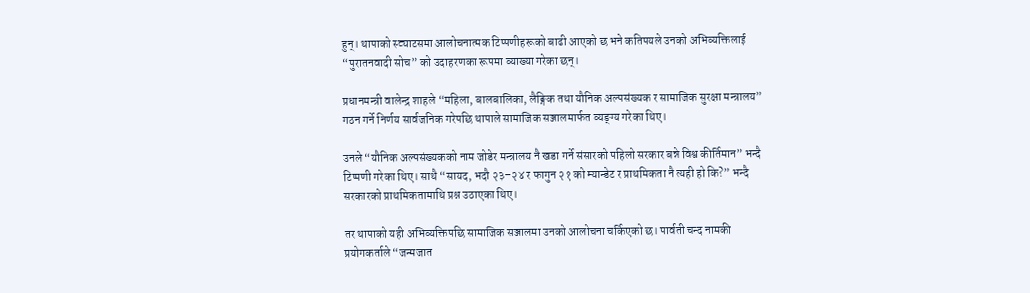हुन्। थापाको स्ट्याटसमा आलोचनात्मक टिप्पणीहरूको बाढी आएको छ भने कतिपयले उनको अभिव्यक्तिलाई “पुरातनवादी सोच” को उदाहरणका रूपमा व्याख्या गरेका छन्।

प्रधानमन्त्री वालेन्द्र शाहले “महिला, बालबालिका, लैङ्गिक तथा यौनिक अल्पसंख्यक र सामाजिक सुरक्षा मन्त्रालय” गठन गर्ने निर्णय सार्वजनिक गरेपछि थापाले सामाजिक सञ्जालमार्फत व्यङ्ग्य गरेका थिए।

उनले “यौनिक अल्पसंख्यकको नाम जोडेर मन्त्रालय नै खडा गर्ने संसारको पहिलो सरकार बन्ने विश्व कीर्तिमान” भन्दै टिप्पणी गरेका थिए। साथै “सायद, भदौ २३–२४ र फागुन २१ को म्यान्डेट र प्राथमिकता नै त्यही हो कि?” भन्दै सरकारको प्राथमिकतामाथि प्रश्न उठाएका थिए।

तर थापाको यही अभिव्यक्तिपछि सामाजिक सञ्जालमा उनको आलोचना चर्किएको छ। पार्वती चन्द नामकी प्रयोगकर्ताले “जन्मजात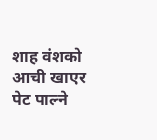शाह वंशको आची खाएर पेट पाल्ने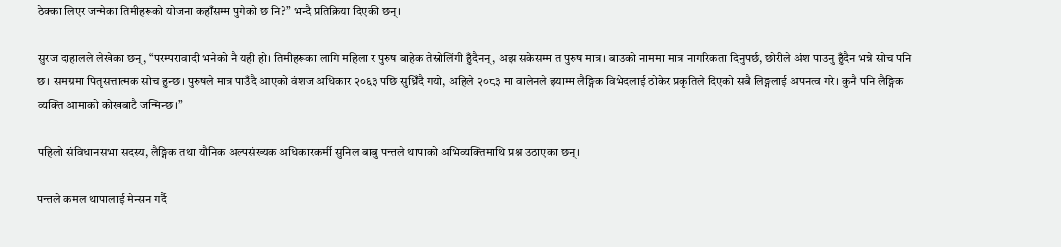ठेक्का लिएर जन्मेका तिमीहरूको योजना कहाँसम्म पुगेको छ नि?” भन्दै प्रतिक्रिया दिएकी छन्।

सुरज दाहालले लेखेका छन्, “परम्परावादी भनेको नै यही हो। तिमीहरूका लागि महिला र पुरुष बाहेक तेस्रोलिंगी हुँदैनन्, अझ सकेसम्म त पुरुष मात्र। बाउको नाममा मात्र नागरिकता दिनुपर्छ, छोरीले अंश पाउनु हुँदैन भन्ने सोच पनि छ। समग्रमा पितृसत्तात्मक सोच हुन्छ। पुरुषले मात्र पाउँदै आएको वंशज अधिकार २०६३ पछि सुध्रिँदै गयो, अहिले २०८३ मा वालेनले झ्याम्म लैङ्गिक विभेदलाई ठोकेर प्रकृतिले दिएको सबै लिङ्गलाई अपनत्व गरे। कुनै पनि लैङ्गिक व्यक्ति आमाको कोखबाटै जन्मिन्छ।”

पहिलो संविधानसभा सदस्य, लैङ्गिक तथा यौनिक अल्पसंख्यक अधिकारकर्मी सुनिल बाबु पन्तले थापाको अभिव्यक्तिमाथि प्रश्न उठाएका छन्।

पन्तले कमल थापालाई मेन्सन गर्दै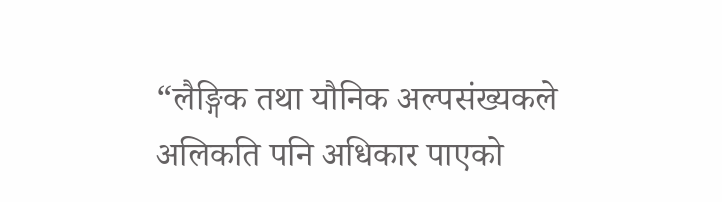“लैङ्गिक तथा यौनिक अल्पसंख्यकले अलिकति पनि अधिकार पाएको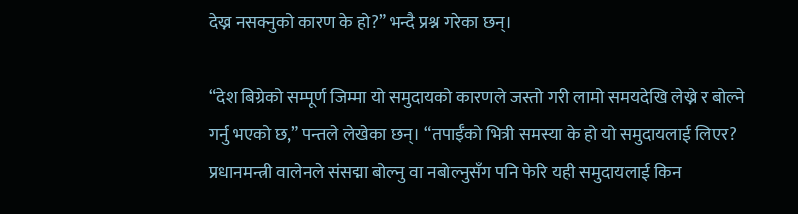देख्न नसक्नुको कारण के हो?” भन्दै प्रश्न गरेका छन्।

“देश बिग्रेको सम्पूर्ण जिम्मा यो समुदायको कारणले जस्तो गरी लामो समयदेखि लेख्ने र बोल्ने गर्नु भएको छ,” पन्तले लेखेका छन्। “तपाईँको भित्री समस्या के हो यो समुदायलाई लिएर? प्रधानमन्त्री वालेनले संसद्मा बोल्नु वा नबोल्नुसँग पनि फेरि यही समुदायलाई किन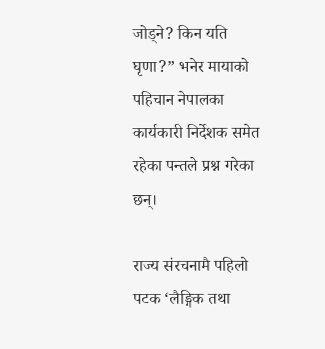जोड्ने? किन यति घृणा?” भनेर मायाको पहिचान नेपालका कार्यकारी निर्देशक समेत रहेका पन्तले प्रश्न गरेका छन्।

राज्य संरचनामै पहिलो पटक ‘लैङ्गिक तथा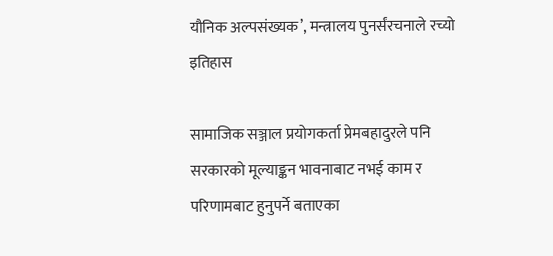यौनिक अल्पसंख्यक’, मन्त्रालय पुनर्संरचनाले रच्यो इतिहास

सामाजिक सञ्जाल प्रयोगकर्ता प्रेमबहादुरले पनि सरकारको मूल्याङ्कन भावनाबाट नभई काम र परिणामबाट हुनुपर्ने बताएका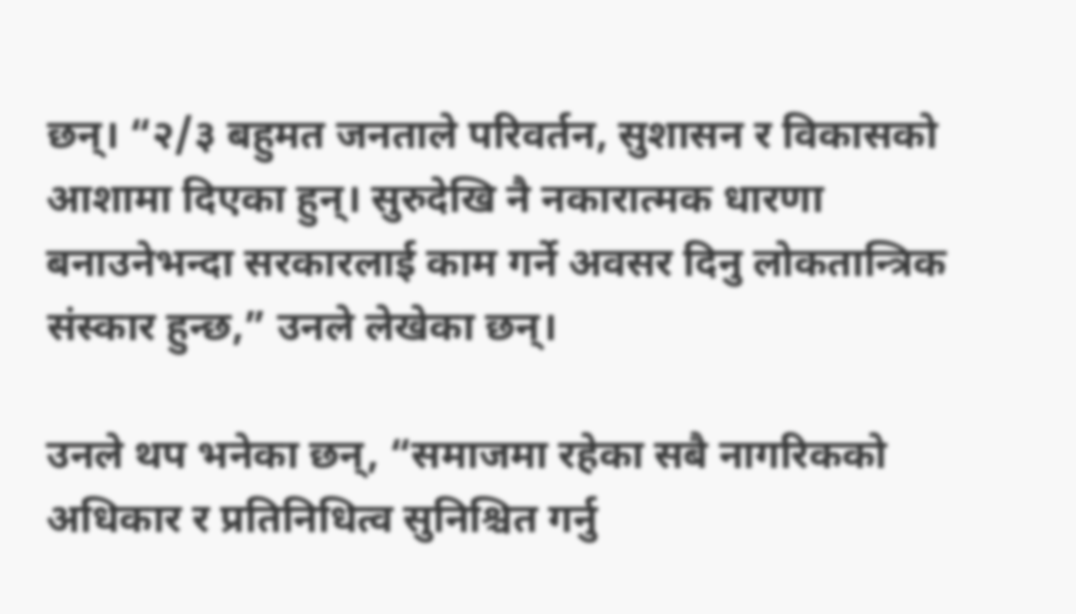छन्। “२/३ बहुमत जनताले परिवर्तन, सुशासन र विकासको आशामा दिएका हुन्। सुरुदेखि नै नकारात्मक धारणा बनाउनेभन्दा सरकारलाई काम गर्ने अवसर दिनु लोकतान्त्रिक संस्कार हुन्छ,” उनले लेखेका छन्।

उनले थप भनेका छन्, “समाजमा रहेका सबै नागरिकको अधिकार र प्रतिनिधित्व सुनिश्चित गर्नु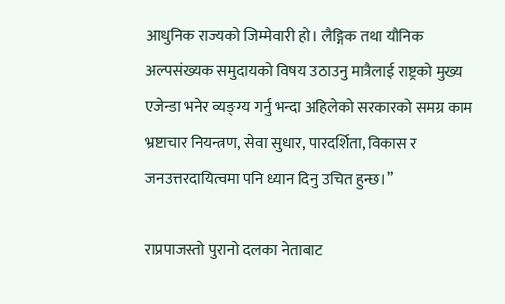आधुनिक राज्यको जिम्मेवारी हो। लैङ्गिक तथा यौनिक अल्पसंख्यक समुदायको विषय उठाउनु मात्रैलाई राष्ट्रको मुख्य एजेन्डा भनेर व्यङ्ग्य गर्नु भन्दा अहिलेको सरकारको समग्र काम भ्रष्टाचार नियन्त्रण, सेवा सुधार, पारदर्शिता, विकास र जनउत्तरदायित्वमा पनि ध्यान दिनु उचित हुन्छ।”

राप्रपाजस्तो पुरानो दलका नेताबाट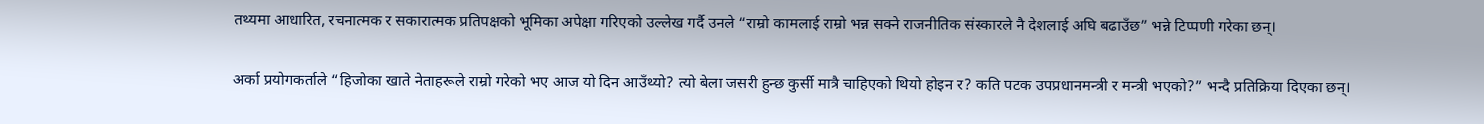तथ्यमा आधारित, रचनात्मक र सकारात्मक प्रतिपक्षको भूमिका अपेक्षा गरिएको उल्लेख गर्दै उनले “राम्रो कामलाई राम्रो भन्न सक्ने राजनीतिक संस्कारले नै देशलाई अघि बढाउँछ” भन्ने टिप्पणी गरेका छन्।

अर्का प्रयोगकर्ताले “हिजोका खाते नेताहरूले राम्रो गरेको भए आज यो दिन आउँथ्यो? त्यो बेला जसरी हुन्छ कुर्सी मात्रै चाहिएको थियो होइन र? कति पटक उपप्रधानमन्त्री र मन्त्री भएको?” भन्दै प्रतिक्रिया दिएका छन्।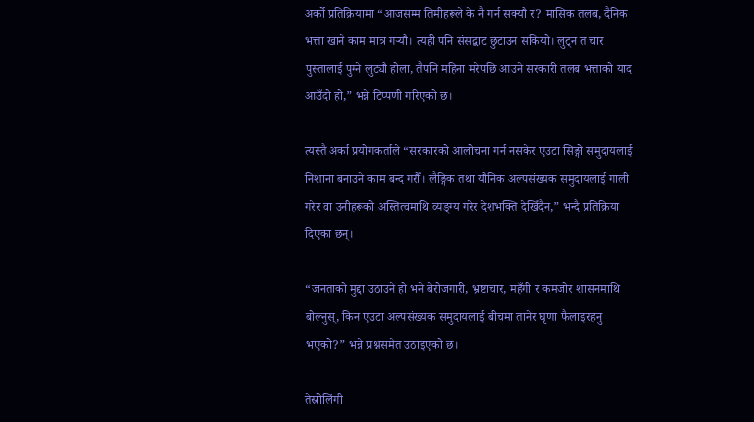अर्को प्रतिक्रियामा “आजसम्म तिमीहरूले के नै गर्न सक्यौ र? मासिक तलब, दैनिक भत्ता खाने काम मात्र गर्‍यौ। त्यही पनि संसद्बाट छुटाउन सकियो। लुट्न त चार पुस्तालाई पुग्ने लुट्यौ होला, तैपनि महिना मरेपछि आउने सरकारी तलब भत्ताको याद आउँदो हो,” भन्ने टिप्पणी गरिएको छ।

त्यस्तै अर्का प्रयोगकर्ताले “सरकारको आलोचना गर्न नसकेर एउटा सिङ्गो समुदायलाई निशाना बनाउने काम बन्द गरौँ। लैङ्गिक तथा यौनिक अल्पसंख्यक समुदायलाई गाली गरेर वा उनीहरूको अस्तित्वमाथि व्यङ्ग्य गरेर देशभक्ति देखिँदैन,” भन्दै प्रतिक्रिया दिएका छन्।

“जनताको मुद्दा उठाउने हो भने बेरोजगारी, भ्रष्टाचार, महँगी र कमजोर शासनमाथि बोल्नुस्, किन एउटा अल्पसंख्यक समुदायलाई बीचमा तानेर घृणा फैलाइरहनु भएको?” भन्ने प्रश्नसमेत उठाइएको छ।

तेस्रोलिंगी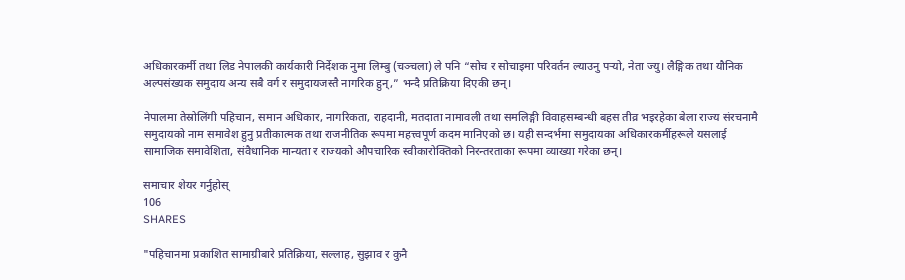अधिकारकर्मी तथा लिड नेपालकी कार्यकारी निर्देशक नुमा लिम्बु (चञ्चला) ले पनि “सोच र सोचाइमा परिवर्तन ल्याउनु पर्‍यो, नेता ज्यु। लैङ्गिक तथा यौनिक अल्पसंख्यक समुदाय अन्य सबै वर्ग र समुदायजस्तै नागरिक हुन्,” भन्दै प्रतिक्रिया दिएकी छन्।

नेपालमा तेस्रोलिंगी पहिचान, समान अधिकार, नागरिकता, राहदानी, मतदाता नामावली तथा समलिङ्गी विवाहसम्बन्धी बहस तीव्र भइरहेका बेला राज्य संरचनामै समुदायको नाम समावेश हुनु प्रतीकात्मक तथा राजनीतिक रूपमा महत्त्वपूर्ण कदम मानिएको छ। यही सन्दर्भमा समुदायका अधिकारकर्मीहरूले यसलाई सामाजिक समावेशिता, संवैधानिक मान्यता र राज्यको औपचारिक स्वीकारोक्तिको निरन्तरताका रूपमा व्याख्या गरेका छन्।

समाचार शेयर गर्नुहोस्
106
SHARES

"पहिचानमा प्रकाशित सामाग्रीबारे प्रतिक्रिया, सल्लाह, सुझाव र कुनै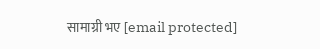सामाग्री भए [email protected]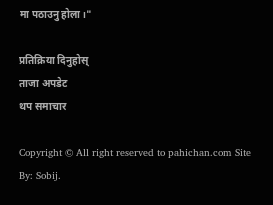मा पठाउनु होला।"

प्रतिक्रिया दिनुहोस्
ताजा अपडेट
थप समाचार

Copyright © All right reserved to pahichan.com Site By: Sobij.